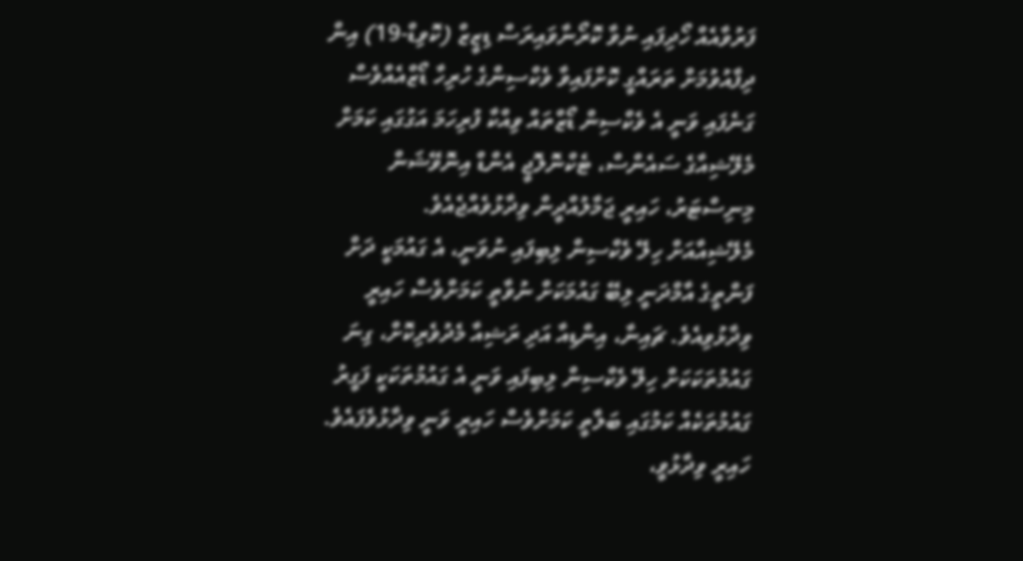ފަރުވާއެއް ހޯދިފައި ނުވާ ކޮރޯނާވައިރަސް ޑިޒީޒް (ކޮވިޑް-19) އިން ދިފާއުވުމަށް ތަރައްގީ ކޮށްފައިވާ ވެކްސިންގެ ހުރިހާ ޑޯޒްއެއްވެސް ގަނެފައި ވަނީ އެ ވެކްސިން ޑޯޒްތައް ވިއްކާ ފުރިހަމަ އަގުގައި ކަމަށް މެލޭޝިއާގެ ސައެންސް، ޓެކްނޮލޮޖީ އެންޑް އިނޮވޭޝަން މިނިސްޓަރު، ހައިރީ ޖަމާލުއްދީން ވިދާޅުވެއްޖެއެވެ.
މެލޭޝިއާއަށް ހިލޭ ވެކްސިން ލިބިފައި ނުވަނީ، އެ ގައުމަކީ ދަށް ފަންތީގެ އާމްދަނީ ލިބޭ ގައުމަކަށް ނުވާތީ ކަމަށްވެސް ހައިރީ ވިދާޅުވިއެވެ. ޗައިނާ، އިންޑިއާ އަދި ރަޝިއާ މެދުވެރިކޮށް، ގިނަ ގައުމުތަކަކަށް ހިލޭ ވެކްސިން ލިބިފައި ވަނީ އެ ގައުމުތަކަކީ ފަގީރު ގައުމުތަކެއް ކަމުގައި ބަލާތީ ކަމަށްވެސް ހައިރީ ވަނީ ވިދާޅުވެފައެވެ.
ހައިރީ ވިދާޅުވީ،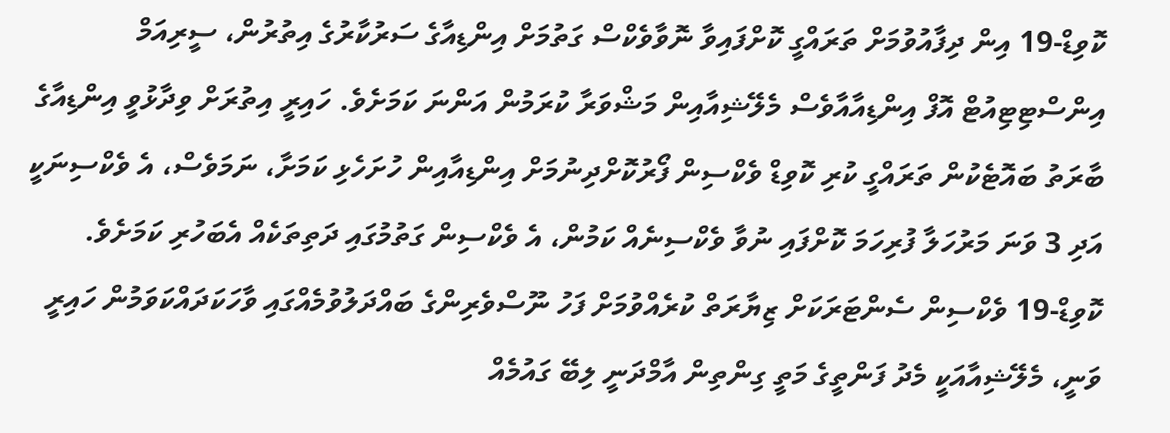ކޮވިޑް-19 އިން ދިފާއުވުމަށް ތަރައްގީ ކޮށްފައިވާ ނޮވާވެކްސް ގަތުމަށް އިންޑިއާގެ ސަރުކާރުގެ އިތުރުން، ސީރިއަމް އިންސްޓިޓިއުޓް އޮފް އިންޑިއާއާވެސް މެލޭޝިއާއިން މަޝްވަރާ ކުރަމުން އަންނަ ކަމަށެވެ. ހައިރީ އިތުރަށް ވިދާޅުވީ އިންޑިއާގެ ބާރަތު ބައޮޓެކުން ތަރައްގީ ކުރި ކޮވިޑް ވެކްސިން ފޯރުކޮށްދިނުމަށް އިންޑިއާއިން ހުށަހެޅި ކަމަށާ، ނަމަވެސް، އެ ވެކްސިނަކީ އަދި 3 ވަނަ މަރުހަލާ ފުރިހަމަ ކޮށްފައި ނުވާ ވެކްސިނެއް ކަމުން، އެ ވެކްސިން ގަތުމުގައި ދަތިތަކެއް އެބަހުރި ކަމަށެވެ.
ކޮވިޑް-19 ވެކްސިން ސެންޓަރަކަށް ޒިޔާރަތް ކުރެއްވުމަށް ފަހު ނޫސްވެރިންގެ ބައްދަލުވުމެއްގައި ވާހަކަދައްކަވަމުން ހައިރީ ވަނީ، މެލޭޝިއާއަކީ މެދު ފަންތީގެ މަތީ ގިންތިން އާމްދަނީ ލިބޭ ގައުމެއް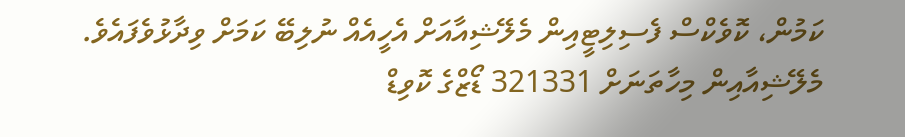ކަމުން، ކޮވެކްސް ފެސިލިޓީއިން މެލޭޝިއާއަށް އެހީއެއް ނުލިބޭ ކަމަށް ވިދާޅުވެފައެވެ.
މެލޭޝިއާއިން މިހާތަނަށް 321331 ޑޯޒްގެ ކޮވިޑް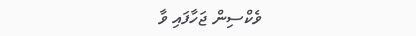ވެކްސިން ޖަހާފައި ވާ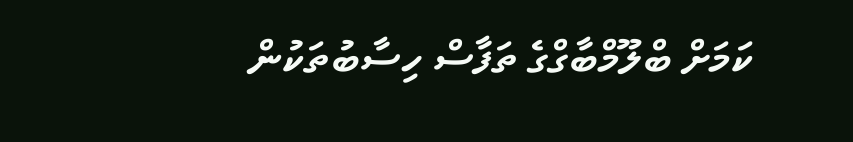ކަމަށް ބްލޫމްބާގްގެ ތަފާސް ހިސާބުތަކުން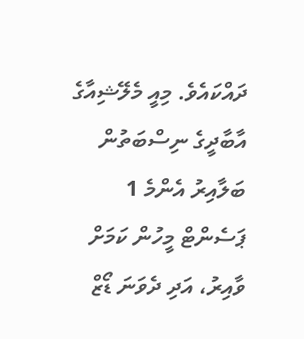ދައްކައެވެ. މިއީ މެލޭޝިއާގެ އާބާދީގެ ނިސްބަތުން ބަލާއިރު އެންމެ 1 ޕަސެންޓް މީހުން ކަމަށް ވާއިރު، އަދި ދެވަނަ ޑޯޒް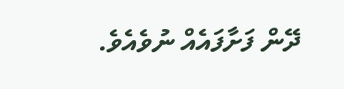ދޭން ފަށާފައެއް ނުވެއެވެ.